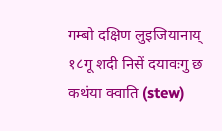गम्बो दक्षिण लुइजियानाय् १८गू शदी निसें दयावःगु छ कथंया क्वाति (stew)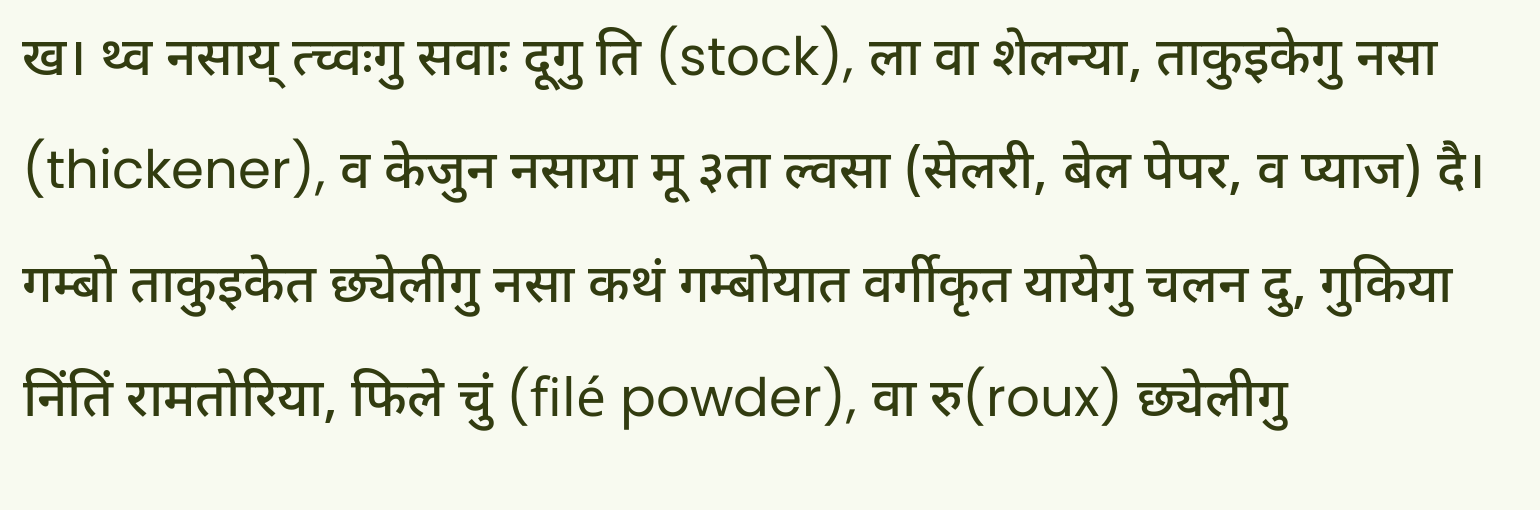ख। थ्व नसाय् त्च्वःगु सवाः दूगु ति (stock), ला वा शेलन्या, ताकुइकेगु नसा (thickener), व केजुन नसाया मू ३ता ल्वसा (सेलरी, बेल पेपर, व प्याज) दै। गम्बो ताकुइकेत छ्येलीगु नसा कथं गम्बोयात वर्गीकृत यायेगु चलन दु, गुकिया निंतिं रामतोरिया, फिले चुं (filé powder), वा रु(roux) छ्येलीगु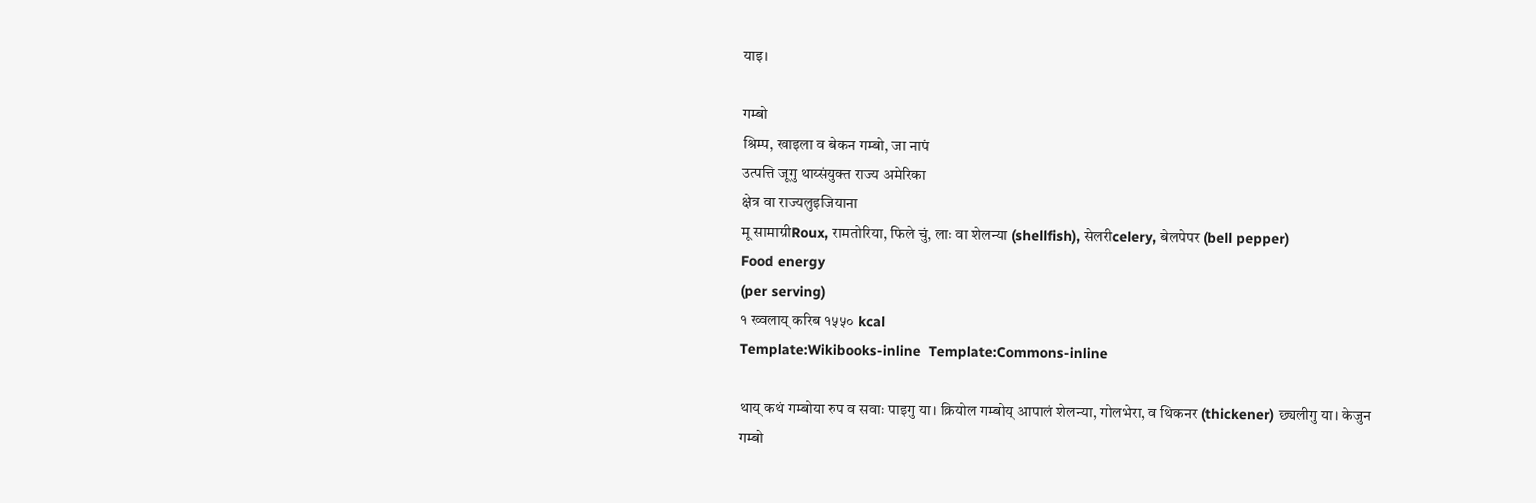याइ।

गम्बो
श्रिम्प, खाइला व बेकन गम्बो, जा नापं
उत्पत्ति जूगु थाय्संयुक्त राज्य अमेरिका
क्षेत्र वा राज्यलुइजियाना
मू सामाग्रीRoux, रामतोरिया, फिले चुं, लाः वा शेलन्या (shellfish), सेलरीcelery, बेलपेपर (bell pepper)
Food energy
(per serving)
१ ख्वलाय् करिब १५५० kcal
Template:Wikibooks-inline  Template:Commons-inline

थाय्‌ कथं गम्बोया रुप व सवाः पाइगु या। क्रियोल गम्बोय् आपालं शेलन्या, गोलभेरा, व थिकनर (thickener) छ्यलीगु या। केजुन गम्बो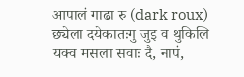आपालं गाढा रु (dark roux) छ्येला दयेकातःगु जुइ व थुकिलि यक्व मसला सवाः दै, नापं,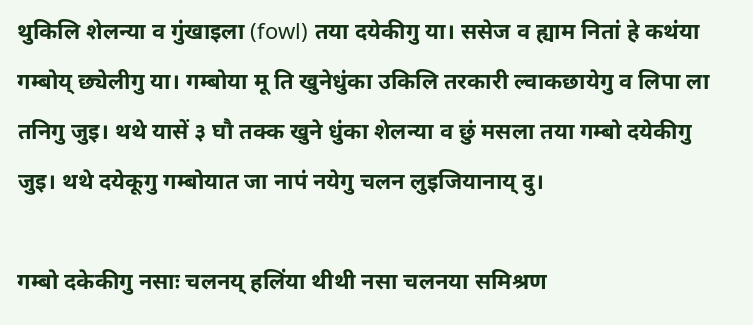थुकिलि शेलन्या व गुंखाइला (fowl) तया दयेकीगु या। ससेज व ह्याम नितां हे कथंया गम्बोय् छ्येलीगु या। गम्बोया मू ति खुनेधुंका उकिलि तरकारी ल्वाकछायेगु व लिपा ला तनिगु जुइ। थथे यासें ३ घौ तक्क खुने धुंका शेलन्या व छुं मसला तया गम्बो दयेकीगु जुइ। थथे दयेकूगु गम्बोयात जा नापं नयेगु चलन लुइजियानाय् दु।

गम्बो दकेकीगु नसाः चलनय् हलिंया थीथी नसा चलनया समिश्रण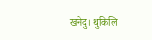खनेदु। थुकिलि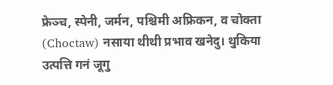फ्रेञ्च, स्पेनी, जर्मन, पश्चिमी अफ्रिकन, व चोक्ता (Choctaw) नसाया थीथी प्रभाव खनेदु। थुकिया उत्पत्ति गनं जूगु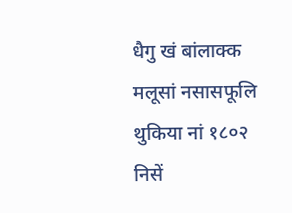धैगु खं बांलाक्क मलूसां नसासफूलि थुकिया नां १८०२ निसें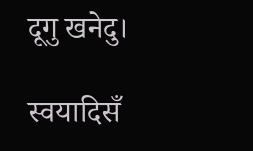दूगु खनेदु।

स्वयादिसँ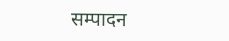सम्पादन